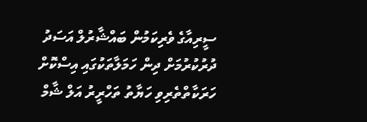ސީރިއާގެ ވެރިކަމުން ބައްޝާރުލް އަސަދު ދުރުކުރުމަށް ދިން ހަމަލާތަކުގައި އިސްކޮށް ހަރަކާތްތެރިވި ހަޔާތު ތަހްރީރު އަލް ޝާމް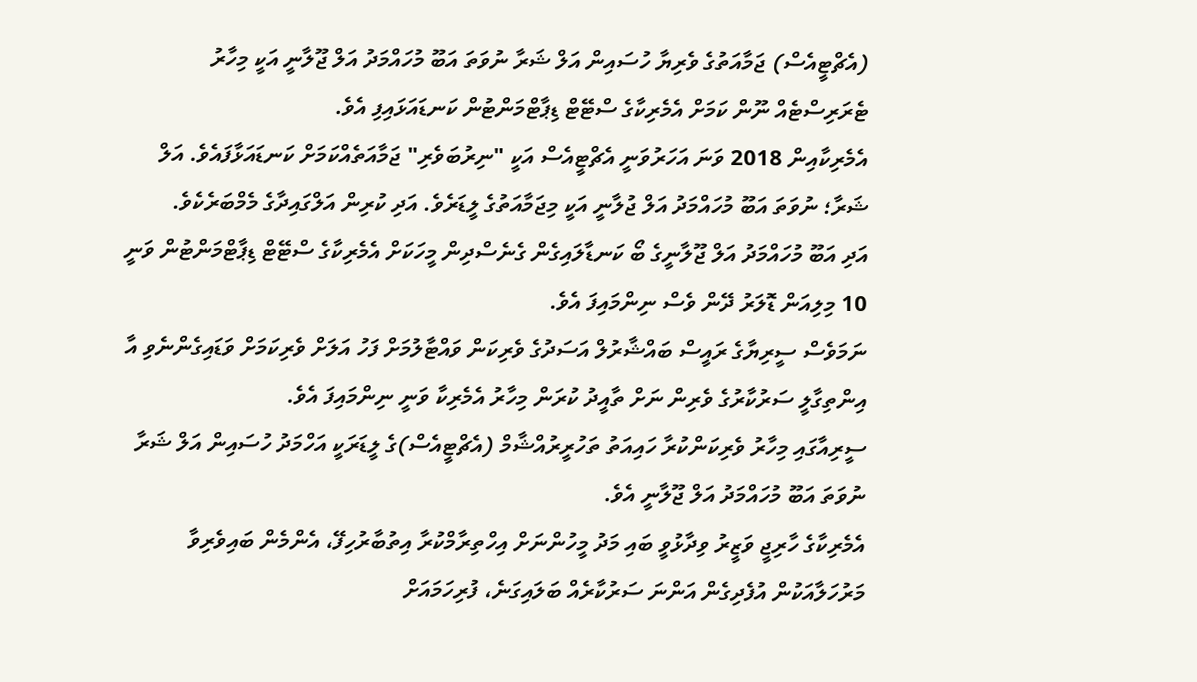(އެޗްޓީއެސް) ޖަމާއަތުގެ ވެރިޔާ ހުސައިން އަލް ޝަރާ ނުވަތަ އަބޫ މުހައްމަދު އަލް ޖޫލާނީ އަކީ މިހާރު ޓެރަރިސްޓެއް ނޫން ކަމަށް އެމެރިކާގެ ސްޓޭޓް ޑިޕާޓްމަންޓުން ކަނޑައަޅައިފި އެވެ.
އެމެރިކާއިން 2018 ވަނަ އަހަރުވަނީ އެޗްޓީއެސް އަކީ "ނިރުބަވެރި" ޖަމާއަތެއްކަމަށް ކަނޑައަޅާފައެވެ. އަލް ޝަރާ؛ ނުވަތަ އަބޫ މުހައްމަދު އަލް ޖުލާނީ އަކީ މިޖަމާއަތުގެ ލީޑަރެވެ. އަދި ކުރިން އަލްގައިދާގެ މެމްބަރެކެވެ.
އަދި އަބޫ މުހައްމަދު އަލް ޖޫލާނީގެ ބޯ ކަނޑާލައިގެން ގެނެސްދިން މީހަކަށް އެމެރިކާގެ ސްޓޭޓް ޑިޕާޓްމަންޓުން ވަނީ 10 މިލިއަން ޑޮލަރު ދޭން ވެސް ނިންމައިފަ އެވެ.
ނަމަވެސް ސީރިޔާގެ ރައީސް ބައްޝާރުލް އަސަދުގެ ވެރިކަން ވައްޓާލުމަށް ފަހު އަލަށް ވެރިކަމަށް ވަޑައިގެންނެވި އާ އިންތިގާލީ ސަރުކާރުގެ ވެރިން ނަށް ތާއީދު ކުރަން މިހާރު އެމެރިކާ ވަނީ ނިންމައިފަ އެވެ.
ސީރިއާގައި މިހާރު ވެރިކަންކުރާ ހައިއަތު ތަހުރީރުއްޝާމް (އެޗްޓީއެސް)ގެ ލީޑަރަކީ އަހްމަދު ހުސައިން އަލް ޝަރާ ނުވަތަ އަބޫ މުހައްމަދު އަލް ޖޫލާނީ އެވެ.
އެމެރިކާގެ ހާރިޖީ ވަޒީރު ވިދާޅުވީ ބައި މަދު މީހުންނަށް އިހްތިރާމްކުރާ އިތުބާރުހިފޭ، އެންމެން ބައިވެރިވާ މަރުހަލާއަކުން އުފެދިގެން އަންނަ ސަރުކާރެއް ބަލައިގަނެ، ފުރިހަމައަށް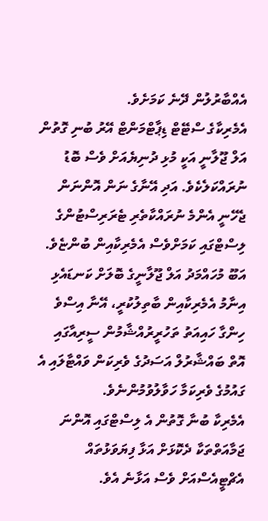އެއްބާރުލުން ދޭނެ ކަމަށެވެ.
އެމެރިކާގެ ސްޓޭޓް ޑިޕާޓްމަންޓް އޭރު ބުނި ގޮތުން އަލް ޖޫލާނީ އަކީ މުޅި ދުނިޔެއަށް ވެސް ބޮޑު ނުރައްކަލެކެވެ. އަދި އޭނާގެ ނަން އޮންނަން ޖެހޭނީ އެންމެ ނުރައްކާތެރި ޓެރަރިސްޓުންގެ ލިސްޓްގައި ކަމަށްވެސް އެމެރިކާއިން ބުންޏެވެ.
އަބޫ މުހައްމަދު އަލް ޖޫލާނީގެ ބޮލަށް ކަނޑައެޅި އިނާމު އެމެރިކާއިން ބާތިލުކުރީ، އޭނާ އިސްވެ ހިންގާ ހައިއަތު ތަހުރީރުއްޝާމުން ސީރިއާގައި އޮތް ބައްޝާރުލް އަސަދުގެ ވެރިކަން ވައްޓާލައި އެ ގައުމުގެ ވެރިކަމާ ހަވާލުވުމުންނެވެ.
އެމެރިކާ ބުނާ ގޮތުން އެ ލިސްޓްގައި އޮންނަ ޖަމާއަތްތަކާ ދެކޮޅަށް އަޅާ ފިޔަވަޅުތައް އެޗްޓީއެސްއަށް ވެސް އަޅާނެ އެވެ.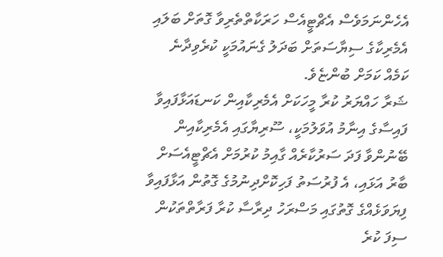އެހެންނަމަވެސް އެޗްޓީއެސް ހަރަކާތްތެރިވާ ގޮތަށް ބަލައި އެމެރިކާގެ ސިޔާސަތަށް ބަދަލު ގެނައުމަކީ ކުރެވިދާނެ ކަމެއް ކަމަށް ބުންޏެވެ.
ޝަރާ ހައްޔަރު ކުރާ މީހަކަށް އެމެރިކާއިން ކަނޑައަޅާފައިވާ ފައިސާގެ އިނާމު އުވަލުމަކީ، ސޫރިޔާގައި އެމެރިކާއިން ބޭނުންވާ ފަދަ ސަރުކާރެއް ގާއިމު ކުރުމަށް އެޗްޓީއެސަށް ބާރު އަޅައި، އެ ފުރުސަތު ފަހިކޮށްދިނުމުގެ ގޮތުން އަޅާފައިވާ ފިޔަވަޅެއްގެ ގޮތުގައި މަސްރަހު ދިރާސާ ކުރާ ފަރާތްތަކުން ސިފަ ކުރެ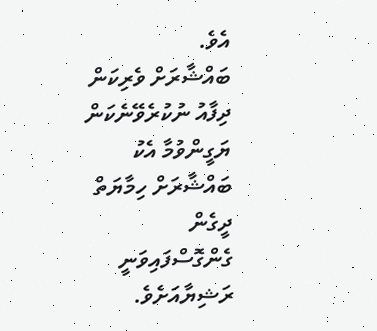އެވެ.
ބައްޝާރަށް ވެރިކަން ދިފާއު ނުކުރެވޭނެކަން ޔަގީންވުމާ އެކު ބައްޝާރަށް ހިމާޔަތް ދީގެން ގެންގޮސްފައިވަނީ ރަޝިޔާއަށެވެ.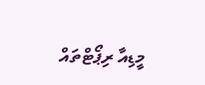މީޑިއާ ރިޕޯޓްތައް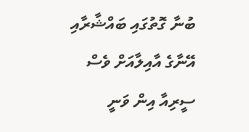ބުނާ ގޮތުގައި ބައްޝާރާއި އޭނާގެ އާއިލާއަށް ވެސް ސީރިއާ އިން ވަނީ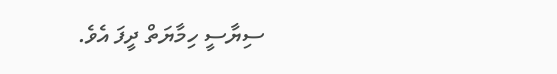ސިޔާސީ ހިމާޔަތް ދީފަ އެވެ.